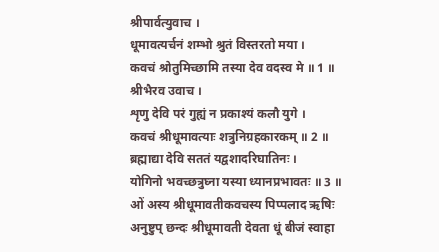श्रीपार्वत्युवाच ।
धूमावत्यर्चनं शम्भो श्रुतं विस्तरतो मया ।
कवचं श्रोतुमिच्छामि तस्या देव वदस्व मे ॥ 1 ॥
श्रीभैरव उवाच ।
शृणु देवि परं गुह्यं न प्रकाश्यं कलौ युगे ।
कवचं श्रीधूमावत्याः शत्रुनिग्रहकारकम् ॥ 2 ॥
ब्रह्माद्या देवि सततं यद्वशादरिघातिनः ।
योगिनो भवच्छत्रुघ्ना यस्या ध्यानप्रभावतः ॥ 3 ॥
ओं अस्य श्रीधूमावतीकवचस्य पिप्पलाद ऋषिः अनुष्टुप् छन्दः श्रीधूमावती देवता धूं बीजं स्वाहा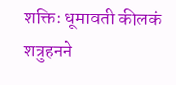शक्तिः धूमावती कीलकं शत्रुहनने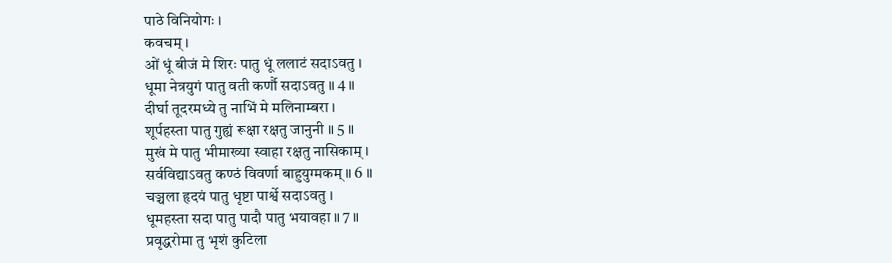पाठे विनियोगः ।
कवचम् ।
ओं धूं बीजं मे शिरः पातु धूं ललाटं सदाऽवतु ।
धूमा नेत्रयुगं पातु वती कर्णौ सदाऽवतु ॥ 4 ॥
दीर्घा तूदरमध्ये तु नाभिं मे मलिनाम्बरा ।
शूर्पहस्ता पातु गुह्यं रूक्षा रक्षतु जानुनी ॥ 5 ॥
मुखं मे पातु भीमाख्या स्वाहा रक्षतु नासिकाम् ।
सर्वविद्याऽवतु कण्ठं विवर्णा बाहुयुग्मकम् ॥ 6 ॥
चञ्चला हृदयं पातु धृष्टा पार्श्वे सदाऽवतु ।
धूमहस्ता सदा पातु पादौ पातु भयावहा ॥ 7 ॥
प्रवृद्धरोमा तु भृशं कुटिला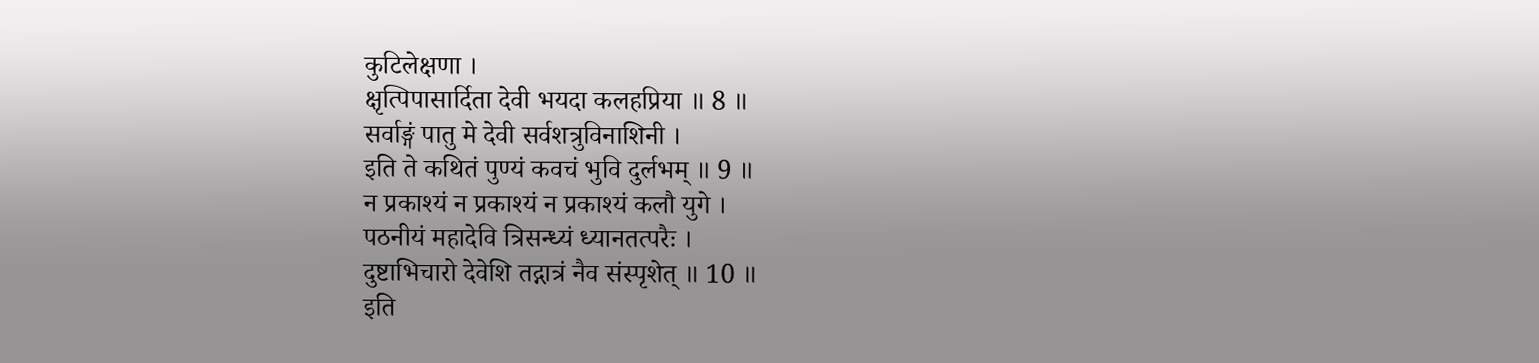कुटिलेक्षणा ।
क्षृत्पिपासार्दिता देवी भयदा कलहप्रिया ॥ 8 ॥
सर्वाङ्गं पातु मे देवी सर्वशत्रुविनाशिनी ।
इति ते कथितं पुण्यं कवचं भुवि दुर्लभम् ॥ 9 ॥
न प्रकाश्यं न प्रकाश्यं न प्रकाश्यं कलौ युगे ।
पठनीयं महादेवि त्रिसन्ध्यं ध्यानतत्परैः ।
दुष्टाभिचारो देवेशि तद्गात्रं नैव संस्पृशेत् ॥ 10 ॥
इति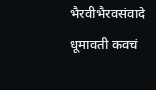भैरवीभैरवसंवादे धूमावती कवचं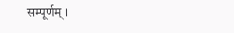सम्पूर्णम् ।